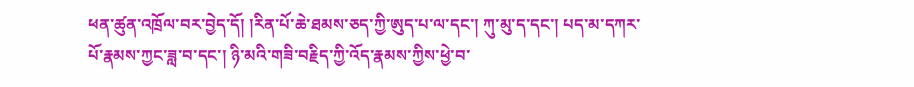ཕན་ཚུན་འཁྲོལ་བར་བྱེད་དོ། །རིན་པོ་ཆེ་ཐམས་ཅད་ཀྱི་ཨུད་པ་ལ་དང་། ཀུ་མུ་ད་དང་། པད་མ་དཀར་པོ་རྣམས་ཀྱང་ཟླ་བ་དང་། ཉི་མའི་གཟི་བརྗིད་ཀྱི་འོད་རྣམས་ཀྱིས་ཕྱེ་བ་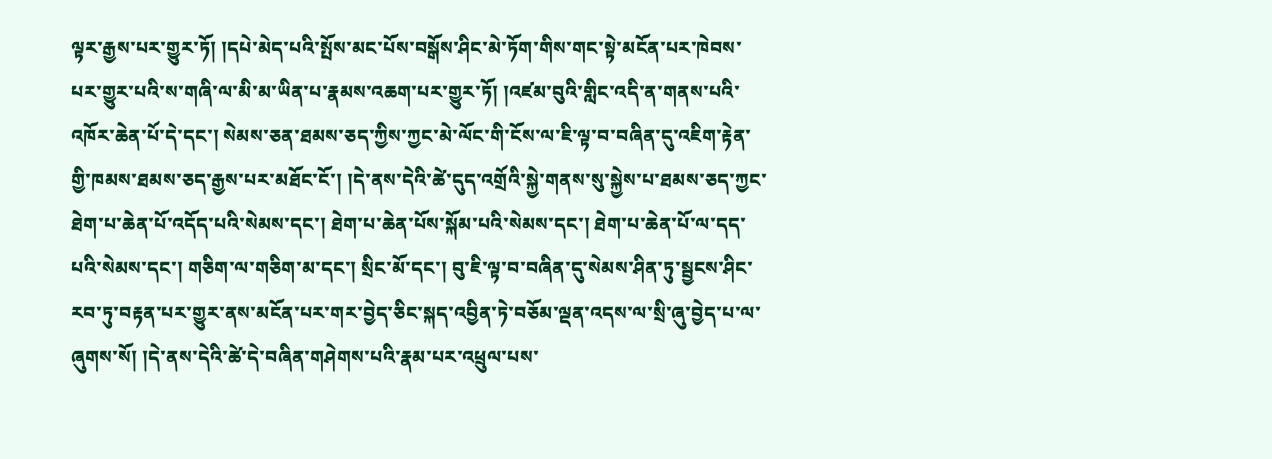ལྟར་རྒྱས་པར་གྱུར་ཏོ། །དཔེ་མེད་པའི་སྤོས་མང་པོས་བསྒོས་ཤིང་མེ་ཏོག་གིས་གང་སྟེ་མངོན་པར་ཁེབས་པར་གྱུར་པའི་ས་གཞི་ལ་མི་མ་ཡིན་པ་རྣམས་འཆག་པར་གྱུར་ཏོ། །འཛམ་བུའི་གླིང་འདི་ན་གནས་པའི་འཁོར་ཆེན་པོ་དེ་དང་། སེམས་ཅན་ཐམས་ཅད་ཀྱིས་ཀྱང་མེ་ལོང་གི་ངོས་ལ་ཇི་ལྟ་བ་བཞིན་དུ་འཇིག་རྟེན་གྱི་ཁམས་ཐམས་ཅད་རྒྱས་པར་མཐོང་ངོ་། །དེ་ནས་དེའི་ཚེ་དུད་འགྲོའི་སྐྱེ་གནས་སུ་སྐྱེས་པ་ཐམས་ཅད་ཀྱང་ཐེག་པ་ཆེན་པོ་འདོད་པའི་སེམས་དང་། ཐེག་པ་ཆེན་པོས་སྐོམ་པའི་སེམས་དང་། ཐེག་པ་ཆེན་པོ་ལ་དད་པའི་སེམས་དང་། གཅིག་ལ་གཅིག་མ་དང་། སྲིང་མོ་དང་། བུ་ཇི་ལྟ་བ་བཞིན་དུ་སེམས་ཤིན་ཏུ་སྦྱངས་ཤིང་རབ་ཏུ་བརྟན་པར་གྱུར་ནས་མངོན་པར་གར་བྱེད་ཅིང་སྐད་འབྱིན་ཏེ་བཅོམ་ལྡན་འདས་ལ་སྲི་ཞུ་བྱེད་པ་ལ་ཞུགས་སོ། །དེ་ནས་དེའི་ཚེ་དེ་བཞིན་གཤེགས་པའི་རྣམ་པར་འཕྲུལ་པས་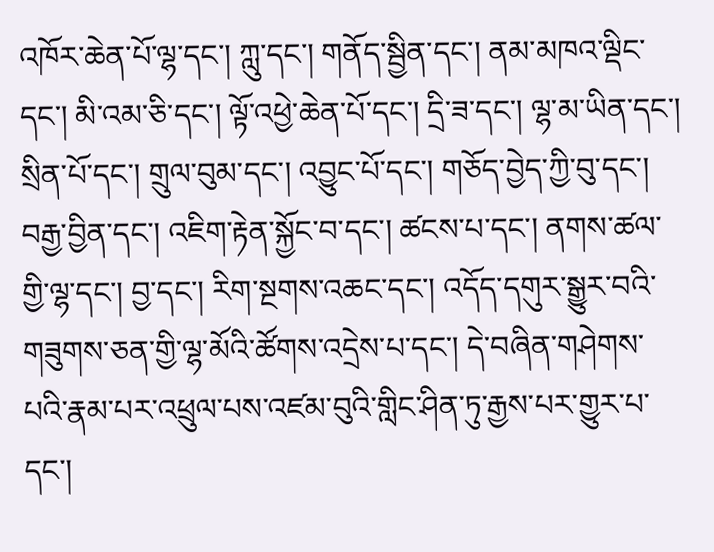འཁོར་ཆེན་པོ་ལྷ་དང་། ཀླུ་དང་། གནོད་སྦྱིན་དང་། ནམ་མཁའ་ལྡིང་དང་། མི་འམ་ཅི་དང་། ལྟོ་འཕྱེ་ཆེན་པོ་དང་། དྲི་ཟ་དང་། ལྷ་མ་ཡིན་དང་། སྲིན་པོ་དང་། གྲུལ་བུམ་དང་། འབྱུང་པོ་དང་། གཅོད་བྱེད་ཀྱི་བུ་དང་། བརྒྱ་བྱིན་དང་། འཇིག་རྟེན་སྐྱོང་བ་དང་། ཚངས་པ་དང་། ནགས་ཚལ་གྱི་ལྷ་དང་། བྱ་དང་། རིག་སྔགས་འཆང་དང་། འདོད་དགུར་སྒྱུར་བའི་གཟུགས་ཅན་གྱི་ལྷ་མོའི་ཚོགས་འདྲེས་པ་དང་། དེ་བཞིན་གཤེགས་པའི་རྣམ་པར་འཕྲུལ་པས་འཛམ་བུའི་གླིང་ཤིན་ཏུ་རྒྱས་པར་གྱུར་པ་དང་།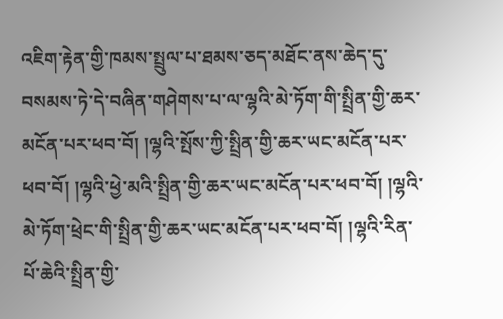འཇིག་རྟེན་གྱི་ཁམས་སྤྲུལ་པ་ཐམས་ཅད་མཐོང་ནས་ཆེད་དུ་བསམས་ཏེ་དེ་བཞིན་གཤེགས་པ་ལ་ལྷའི་མེ་ཏོག་གི་སྤྲིན་གྱི་ཆར་མངོན་པར་ཕབ་བོ། །ལྷའི་སྤོས་ཀྱི་སྤྲིན་གྱི་ཆར་ཡང་མངོན་པར་ཕབ་བོ། །ལྷའི་ཕྱེ་མའི་སྤྲིན་གྱི་ཆར་ཡང་མངོན་པར་ཕབ་བོ། །ལྷའི་མེ་ཏོག་ཕྲེང་གི་སྤྲིན་གྱི་ཆར་ཡང་མངོན་པར་ཕབ་བོ། །ལྷའི་རིན་པོ་ཆེའི་སྤྲིན་གྱི་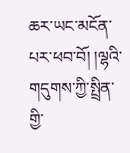ཆར་ཡང་མངོན་པར་ཕབ་བོ། །ལྷའི་གདུགས་ཀྱི་སྤྲིན་གྱི་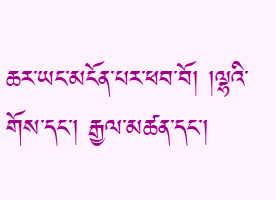ཆར་ཡང་མངོན་པར་ཕབ་བོ། །ལྷའི་གོས་དང་། རྒྱལ་མཚན་དང་།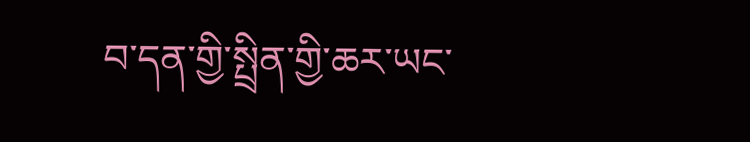བ་དན་གྱི་སྤྲིན་གྱི་ཆར་ཡང་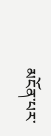མངོན་པར་